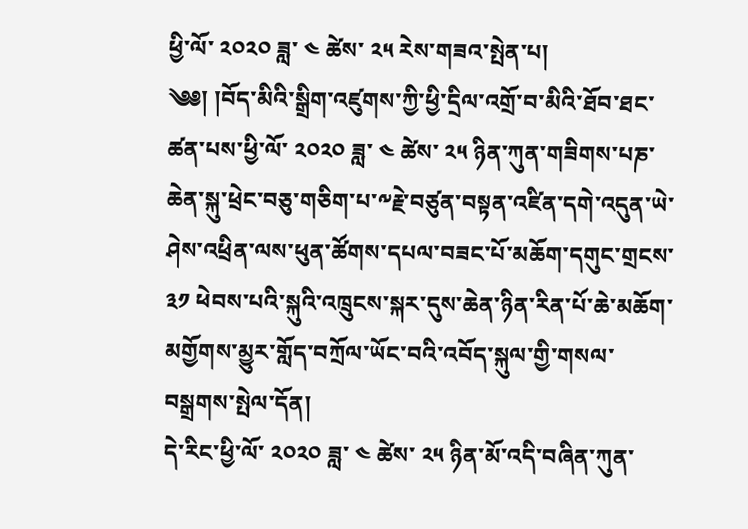ཕྱི་ལོ་ ༢༠༢༠ ཟླ་ ༤ ཚེས་ ༢༥ རེས་གཟའ་སྤེན་པ།
༄༅། །བོད་མིའི་སྒྲིག་འཛུགས་ཀྱི་ཕྱི་དྲིལ་འགྲོ་བ་མིའི་ཐོབ་ཐང་ཚན་པས་ཕྱི་ལོ་ ༢༠༢༠ ཟླ་ ༤ ཚེས་ ༢༥ ཉིན་ཀུན་གཟིགས་པཎ་ཆེན་སྐུ་ཕྲེང་བཅུ་གཅིག་པ་༸རྗེ་བཙུན་བསྟན་འཛིན་དགེ་འདུན་ཡེ་ཤེས་འཕྲིན་ལས་ཕུན་ཚོགས་དཔལ་བཟང་པོ་མཆོག་དགུང་གྲངས་ ༣༡ ཕེབས་པའི་སྐུའི་འཁྲུངས་སྐར་དུས་ཆེན་ཉིན་རིན་པོ་ཆེ་མཆོག་མགྱོགས་མྱུར་གློད་བཀྲོལ་ཡོང་བའི་འབོད་སྐུལ་གྱི་གསལ་བསྒྲགས་སྤེལ་དོན།
དེ་རིང་ཕྱི་ལོ་ ༢༠༢༠ ཟླ་ ༤ ཚེས་ ༢༥ ཉིན་མོ་འདི་བཞིན་ཀུན་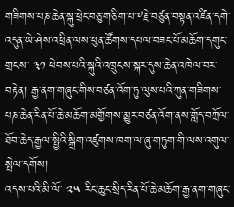གཟིགས་པཎ་ཆེན་སྐུ་ཕྲེང་བཅུ་གཅིག་པ་༸རྗེ་བཙུན་བསྟན་འཛིན་དགེ་འདུན་ཡེ་ཤེས་འཕྲིན་ལས་ཕུན་ཚོགས་དཔལ་བཟང་པོ་མཆོག་དགུང་གྲངས་ ༣༡ ཕེབས་པའི་སྐུའི་འཁྲུངས་སྐར་དུས་ཆེན་འཁེལ་བར་བརྟེན། རྒྱ་ནག་གཞུང་གིས་བཙན་འོག་ཏུ་ལུས་པའི་ཀུན་གཟིགས་པཎ་ཆེན་རིན་པོ་ཆེ་མཆོག་མགྱོགས་མྱུར་བཙན་འོག་ནས་གློད་བཀྲོལ་ཐོབ་ཆེད་རྒྱལ་སྤྱིའི་སྒྲིག་འཛུགས་ཁག་ལ་ཞུ་གཏུག་གི་ལས་འགུལ་སྤེལ་དགོས།
འདས་པའི་མི་ལོ་ ༢༥ རིང་ཆུང་སྲིད་རིན་པོ་ཆེ་མཆོག་རྒྱ་ནག་གཞུང་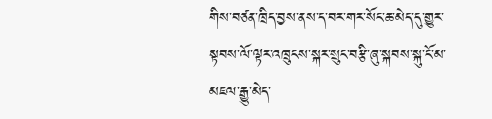གིས་བཙན་ཁྲིད་བྱས་ནས་ད་བར་གར་སོང་ཆ་མེད་དུ་གྱུར་སྟབས་ལོ་ལྟར་འཁྲུངས་སྐར་སྲུང་བརྩི་ཞུ་སྐབས་སྐུ་ངོ་མ་མཇལ་རྒྱུ་མེད་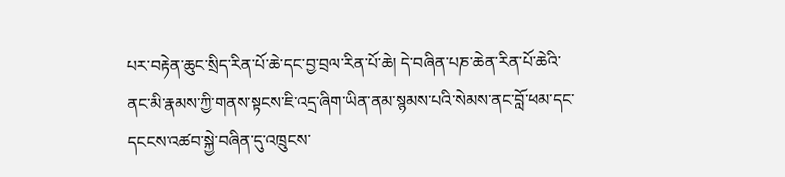པར་བརྟེན་ཆུང་སྲིད་རིན་པོ་ཆེ་དང་བྱ་བྲལ་རིན་པོ་ཆེ། དེ་བཞིན་པཎ་ཆེན་རིན་པོ་ཆེའི་ནང་མི་རྣམས་ཀྱི་གནས་སྟངས་ཇི་འདྲ་ཞིག་ཡིན་ནམ་སྙམས་པའི་སེམས་ནང་བློ་ཕམ་དང་དངངས་འཚབ་སྐྱེ་བཞིན་དུ་འཁྲུངས་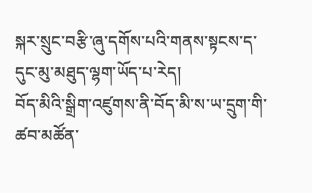སྐར་སྲུང་བརྩི་ཞུ་དགོས་པའི་གནས་སྟངས་ད་དུང་མུ་མཐུད་ལྷག་ཡོད་པ་རེད།
བོད་མིའི་སྒྲིག་འཛུགས་ནི་བོད་མི་ས་ཡ་དྲུག་གི་ཚབ་མཚོན་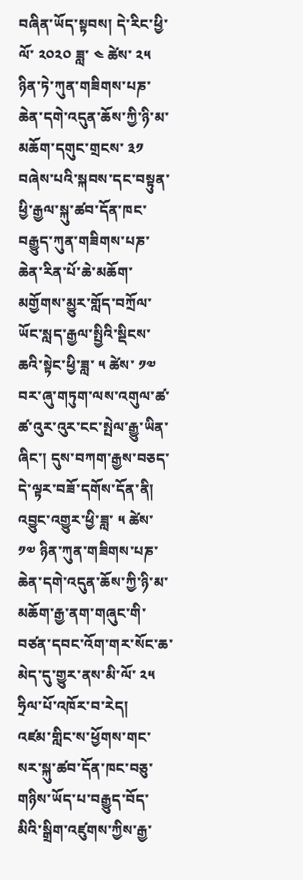བཞིན་ཡོད་སྟབས། དེ་རིང་ཕྱི་ལོ་ ༢༠༢༠ ཟླ་ ༤ ཚེས་ ༢༥ ཉིན་ཏེ་ཀུན་གཟིགས་པཎ་ཆེན་དགེ་འདུན་ཆོས་ཀྱི་ཉི་མ་མཆོག་དགུང་གྲངས་ ༣༡ བཞེས་པའི་སྐབས་དང་བསྟུན་ཕྱི་རྒྱལ་སྐུ་ཚབ་དོན་ཁང་བརྒྱུད་ཀུན་གཟིགས་པཎ་ཆེན་རིན་པོ་ཆེ་མཆོག་མགྱོགས་མྱུར་གློད་བཀྲོལ་ཡོང་སླད་རྒྱལ་སྤྱིའི་སྡིངས་ཆའི་སྟེང་ཕྱི་ཟླ་ ༥ ཚེས་ ༡༧ བར་ཞུ་གཏུག་ལས་འགུལ་ཚ་ཚ་འུར་འུར་ངང་སྤེལ་རྒྱུ་ཡིན་ཞིང་། དུས་བཀག་རྒྱས་བཅད་དེ་ལྟར་བཟོ་དགོས་དོན་ནི། འབྱུང་འགྱུར་ཕྱི་ཟླ་ ༥ ཚེས་ ༡༧ ཉིན་ཀུན་གཟིགས་པཎ་ཆེན་དགེ་འདུན་ཆོས་ཀྱི་ཉི་མ་མཆོག་རྒྱ་ནག་གཞུང་གི་བཙན་དབང་འོག་གར་སོང་ཆ་མེད་དུ་གྱུར་ནས་མི་ལོ་ ༢༥ ཧྲིལ་པོ་འཁོར་བ་རེད།
འཛམ་གླིང་ས་ཕྱོགས་གང་སར་སྐུ་ཚབ་དོན་ཁང་བཅུ་གཉིས་ཡོད་པ་བརྒྱུད་བོད་མིའི་སྒྲིག་འཛུགས་ཀྱིས་རྒྱ་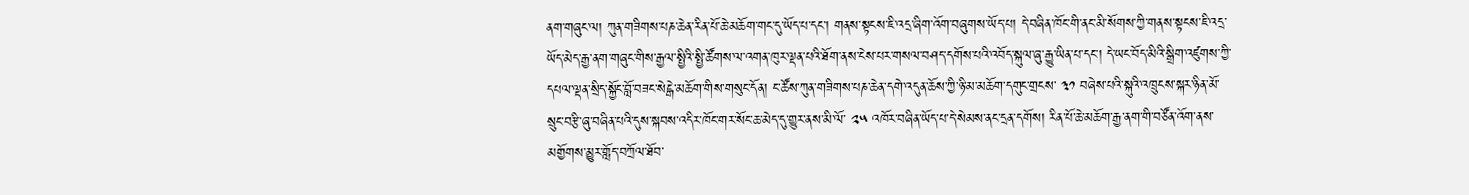ནག་གཞུང་ལ། ཀུན་གཟིགས་པཎ་ཆེན་རིན་པོ་ཆེ་མཆོག་གང་དུ་ཡོད་པ་དང་། གནས་སྟངས་ཇི་འདྲ་ཞིག་འོག་བཞུགས་ཡོད་པ། དེ་བཞིན་ཁོང་གི་ནང་མི་སོགས་ཀྱི་གནས་སྟངས་ཇི་འདྲ་ཡོད་མེད་རྒྱ་ནག་གཞུང་གིས་རྒྱལ་སྤྱིའི་སྤྱི་ཚོགས་ལ་འགན་ཁུར་ལྡན་པའི་ཐོག་ནས་ངེས་པར་གསལ་བཤད་དགོས་པའི་འབོད་སྐུལ་ཞུ་རྒྱུ་ཡིན་པ་དང་། དེ་ཡང་བོད་མིའི་སྒྲིག་འཛུགས་ཀྱི་དཔལ་ལྡན་སྲིད་སྐྱོང་བློ་བཟང་སེངྒེ་མཆོག་གིས་གསུང་དོན། ང་ཚོས་ཀུན་གཟིགས་པཎ་ཆེན་དགེ་འདུན་ཆོས་ཀྱི་ཉི་མ་མཆོག་དགུང་གྲངས་ ༣༡ བཞེས་པའི་སྐུའི་འཁྲུངས་སྐར་ཉིན་མོ་སྲུང་བརྩི་ཞུ་བཞིན་པའི་དུས་སྐབས་འདིར་ཁོང་གར་སོང་ཆ་མེད་དུ་གྱུར་ནས་མི་ལོ་ ༢༥ འཁོར་བཞིན་ཡོད་པ་དེ་སེམས་ནང་དྲན་དགོས། རིན་པོ་ཆེ་མཆོག་རྒྱ་ནག་གི་བཙོན་འོག་ནས་མགྱོགས་མྱུར་གློད་བཀྲོལ་ཐོབ་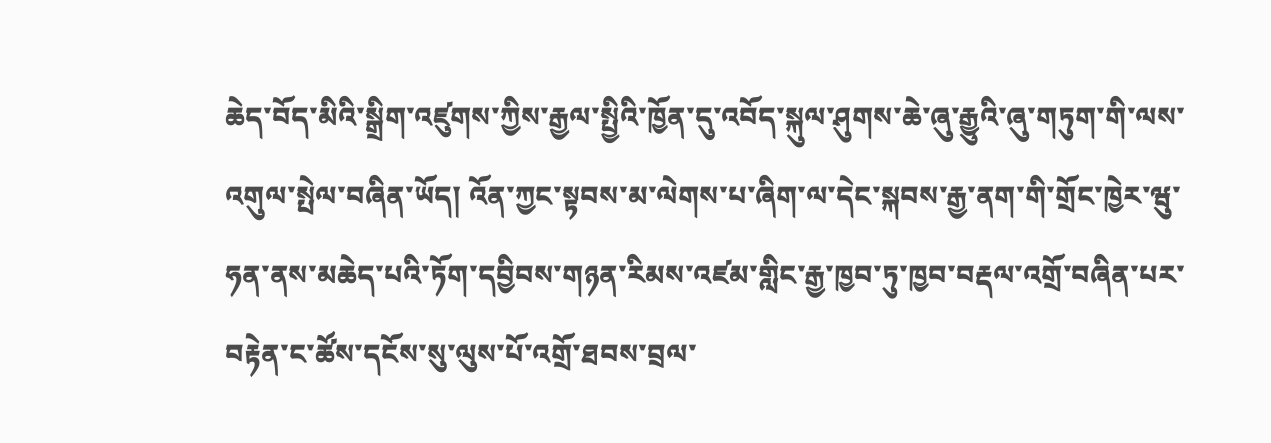ཆེད་བོད་མིའི་སྒྲིག་འཛུགས་ཀྱིས་རྒྱལ་སྤྱིའི་ཁྱོན་དུ་འབོད་སྐུལ་ཤུགས་ཆེ་ཞུ་རྒྱུའི་ཞུ་གཏུག་གི་ལས་འགུལ་སྤེལ་བཞིན་ཡོད། འོན་ཀྱང་སྟབས་མ་ལེགས་པ་ཞིག་ལ་དེང་སྐབས་རྒྱ་ནག་གི་གྲོང་ཁྱེར་ཝུ་ཧན་ནས་མཆེད་པའི་ཏོག་དབྱིབས་གཉན་རིམས་འཛམ་གླིང་རྒྱ་ཁྱབ་ཏུ་ཁྱབ་བརྡལ་འགྲོ་བཞིན་པར་བརྟེན་ང་ཚོས་དངོས་སུ་ལུས་པོ་འགྲོ་ཐབས་བྲལ་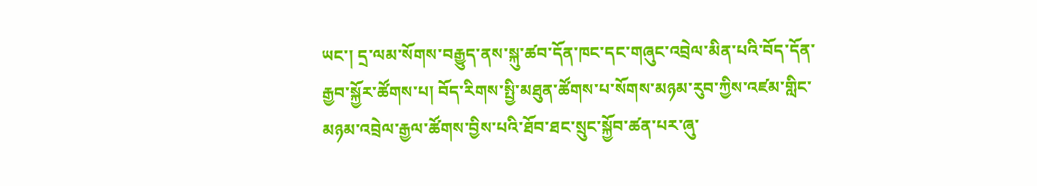ཡང་། དྲ་ལམ་སོགས་བརྒྱུད་ནས་སྐུ་ཚབ་དོན་ཁང་དང་གཞུང་འབྲེལ་མིན་པའི་བོད་དོན་རྒྱབ་སྐྱོར་ཚོགས་པ། བོད་རིགས་སྤྱི་མཐུན་ཚོགས་པ་སོགས་མཉམ་རུབ་ཀྱིས་འཛམ་གླིང་མཉམ་འབྲེལ་རྒྱལ་ཚོགས་བྱིས་པའི་ཐོབ་ཐང་སྲུང་སྐྱོབ་ཚན་པར་ཞུ་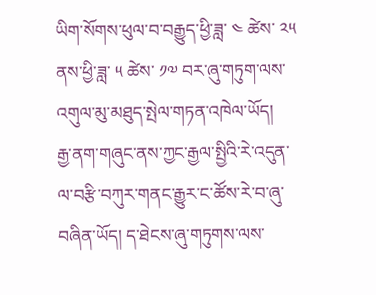ཡིག་སོགས་ཕུལ་བ་བརྒྱུད་ཕྱི་ཟླ་ ༤ ཚེས་ ༢༥ ནས་ཕྱི་ཟླ་ ༥ ཚེས་ ༡༧ བར་ཞུ་གཏུག་ལས་འགུལ་མུ་མཐུད་སྤེལ་གཏན་འཁེལ་ཡོད།
རྒྱ་ནག་གཞུང་ནས་ཀྱང་རྒྱལ་སྤྱིའི་རེ་འདུན་ལ་བརྩི་བཀུར་གནང་རྒྱུར་ང་ཚོས་རེ་བ་ཞུ་བཞིན་ཡོད། ད་ཐེངས་ཞུ་གཏུགས་ལས་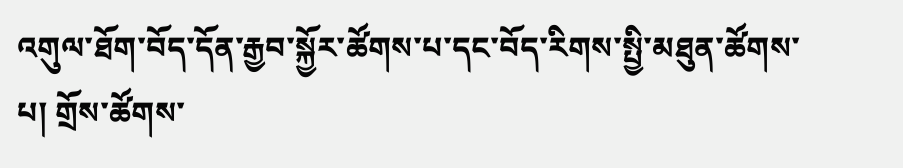འགུལ་ཐོག་བོད་དོན་རྒྱབ་སྐྱོར་ཚོགས་པ་དང་བོད་རིགས་སྤྱི་མཐུན་ཚོགས་པ། གྲོས་ཚོགས་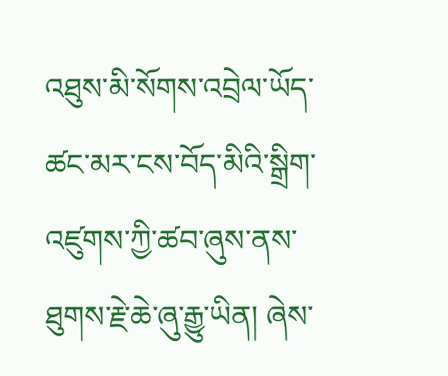འཐུས་མི་སོགས་འབྲེལ་ཡོད་ཚང་མར་ངས་བོད་མིའི་སྒྲིག་འཛུགས་ཀྱི་ཚབ་ཞུས་ནས་ཐུགས་རྗེ་ཆེ་ཞུ་རྒྱུ་ཡིན། ཞེས་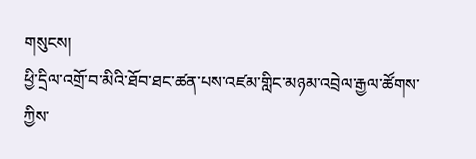གསུངས།
ཕྱི་དྲིལ་འགྲོ་བ་མིའི་ཐོབ་ཐང་ཚན་པས་འཛམ་གླིང་མཉམ་འབྲེལ་རྒྱལ་ཚོགས་ཀྱིས་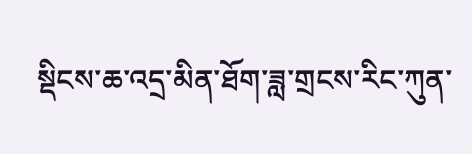སྡིངས་ཆ་འདྲ་མིན་ཐོག་ཟླ་གྲངས་རིང་ཀུན་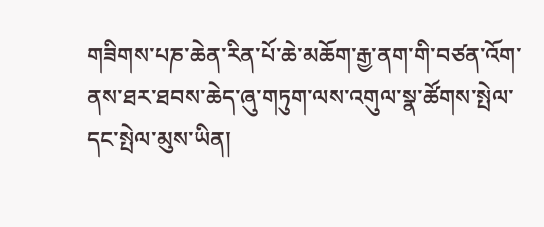གཟིགས་པཎ་ཆེན་རིན་པོ་ཆེ་མཆོག་རྒྱ་ནག་གི་བཙན་འོག་ནས་ཐར་ཐབས་ཆེད་ཞུ་གཏུག་ལས་འགུལ་སྣ་ཚོགས་སྤེལ་དང་སྤེལ་མུས་ཡིན།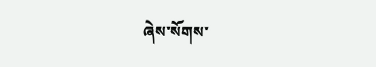ཞེས་སོགས་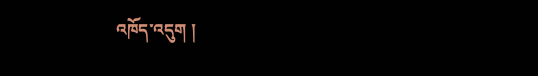འཁོད་འདུག །